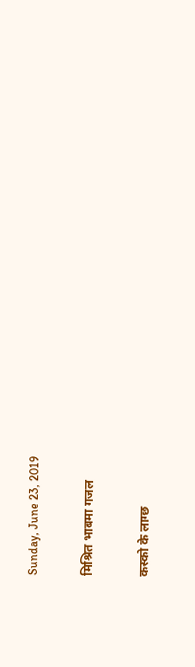Sunday, June 23, 2019

मिश्रित भाबमा गजल

कस्को के लाग्छ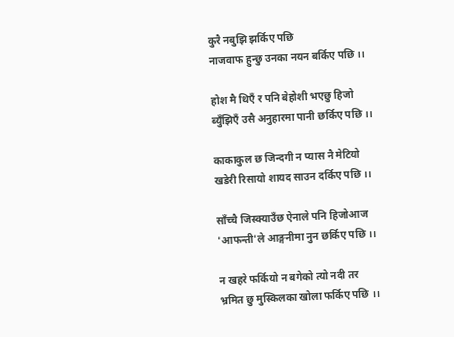कुरै नबुझि झर्किए पछि
नाजवाफ हुन्छु उनका नयन बर्किए पछि ।।

होश मै थिएँ र पनि बेहोशी भएछु हिजो
ब्युँझिएँ उसै अनुहारमा पानी छर्किए पछि ।।

काकाकुल छ जिन्दगी न प्यास नै मेटियो
खडेरी रिसायो शायद साउन दर्किए पछि ।।

साँच्चै जिस्क्याउँछ ऐनाले पनि हिजोआज
'आफन्ती'ले आङ्गनीमा नुन छर्किए पछि ।।

न खहरे फर्कियो न बगेको त्यो नदी तर
भ्रमित छु मुस्किलका खोला फर्किए पछि ।।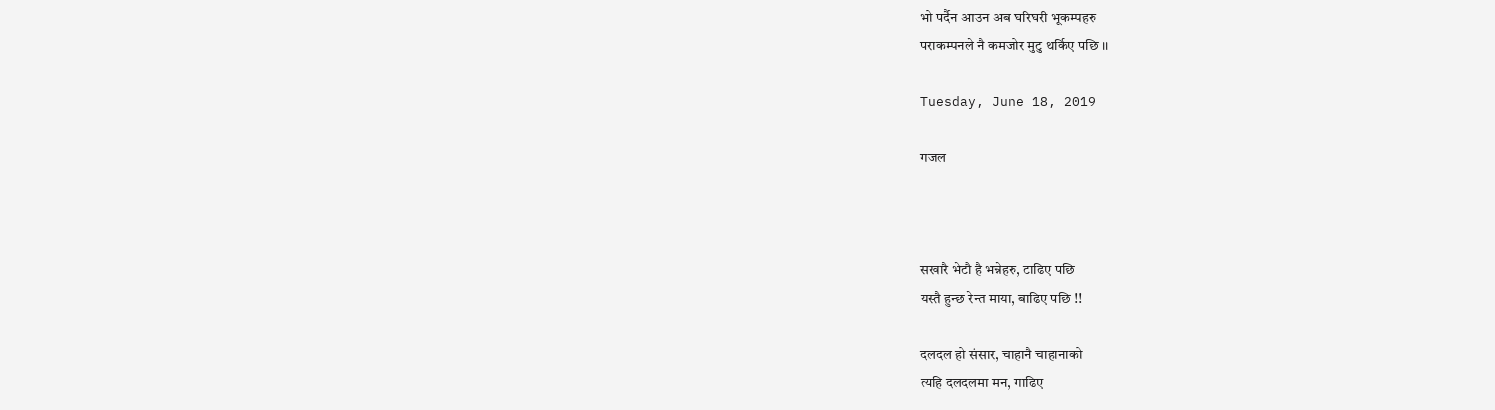भो पर्दैन आउन अब घरिघरी भूकम्पहरु
पराकम्पनले नै कमजोर मुटु थर्किए पछि ।।

Tuesday, June 18, 2019

गजल



सखारै भेटौ है भन्नेहरु, टाढिए पछि
यस्तै हुन्छ रेन्त माया, बाढिए पछि !!

दलदल हो संसार, चाहानै चाहानाको
त्यहि दलदलमा मन, गाढिए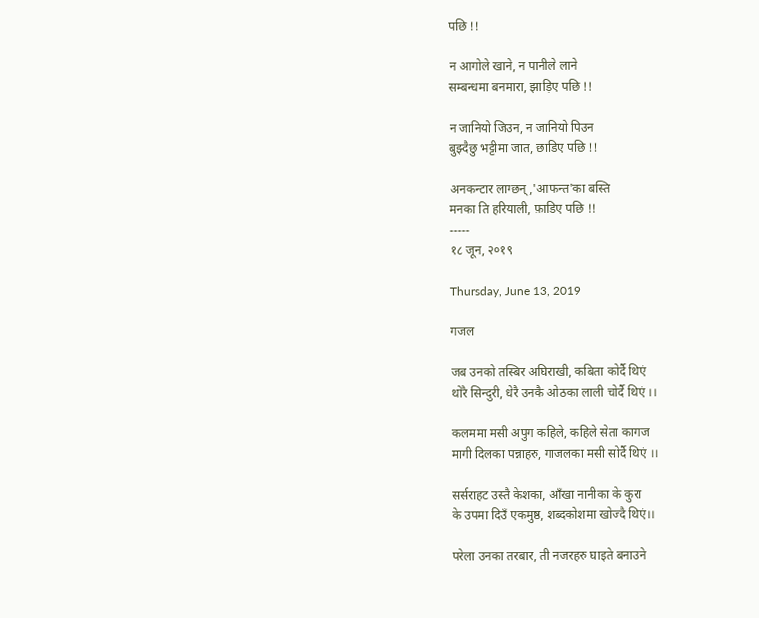पछि !!

न आगोले खाने, न पानीले लाने
सम्बन्धमा बनमारा, झाड़िए पछि !!

न जानियो जिउन, न जानियो पिउन
बुझ्दैछु भट्टीमा जात, छाडिए पछि !!

अनकन्टार लाग्छन्,'आफन्त'का बस्ति
मनका ति हरियाली, फ़ाडिए पछि !!
-----
१८ जून, २०१९

Thursday, June 13, 2019

गजल

जब उनको तस्बिर अघिराखी, कबिता कोर्दै थिएं
थोरै सिन्दुरी, धेरै उनकै ओठका लाली चोर्दै थिएं ।।

कलममा मसी अपुग कहिले, कहिले सेता कागज
मागी दिलका पन्नाहरु, गाजलका मसी सोर्दै थिएं ।।

सर्सराहट उस्तै केशका, आँखा नानीका के कुरा
के उपमा दिउँ एकमुष्ठ, शब्दकोशमा खोज्दै थिएं।।

परेला उनका तरबार, ती नजरहरु घाइते बनाउने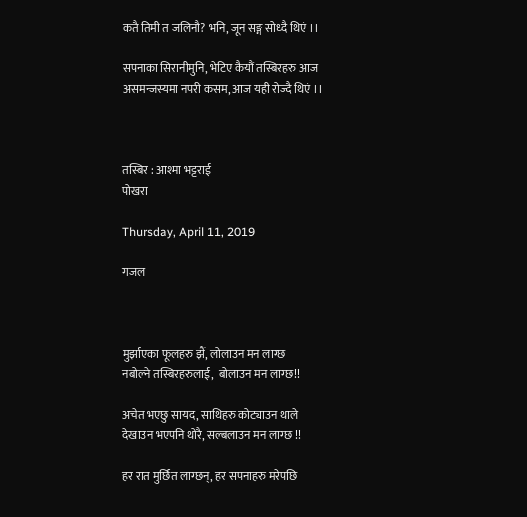कतै तिमी त जलिनौ? भनि, जून सङ्ग सोध्दै थिएं ।।

सपनाका सिरानीमुनि, भेटिए कैयौं तस्बिरहरु आज
असमन्जस्यमा नपरी कसम, आज यही रोज्दै थिएं ।।



तस्बिर : आश्मा भट्टराई
पोखरा

Thursday, April 11, 2019

गजल



मुर्झाएका फूलहरु झैं, लोलाउन मन लाग्छ
नबोल्ने तस्बिरहरुलाई,  बोलाउन मन लाग्छ!!

अचेत भएछु सायद, साथिहरु कोट्याउन थाले
देखाउन भएपनि थोरै, सल्बलाउन मन लाग्छ !!

हर रात मुर्छित लाग्छन्, हर सपनाहरु मरेपछि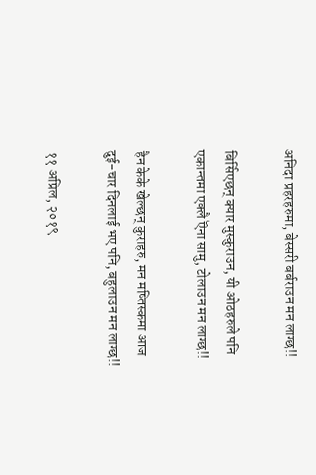अनिदा प्रहरहरुमा, बेस्सरी बर्बराउन मन लाग्छ!!

बिर्सिएछन् क्यार मुस्कुराउन, यी ओठहरुले पनि
एकान्तमा एक्लै ऎना सामु, टोलाउन मन लाग्छ!!

हैन केके खेल्छन् कुराहरु, मन मष्तिस्कमा आज
दुई-चार दिनलाई भए पनि, बहुलाउन मन लाग्छ!!

११ अप्रिल, २०१९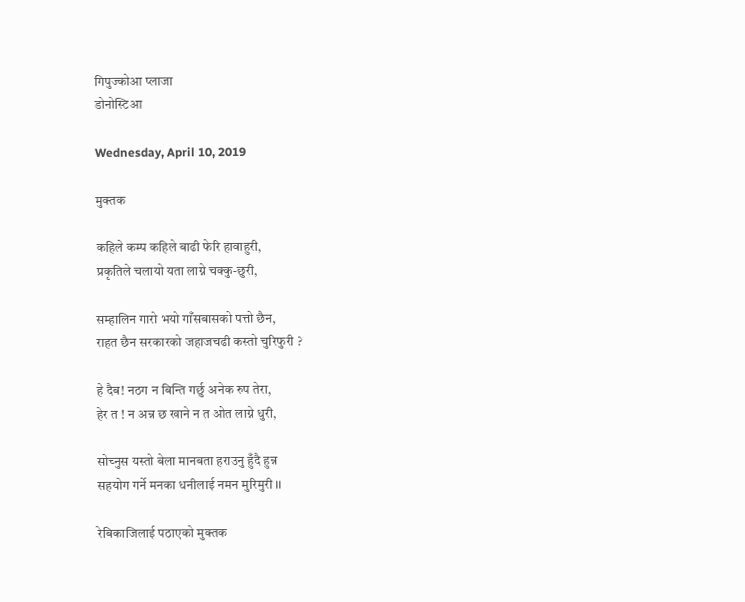गिपुज्कोआ प्लाजा
डोनोस्टिआ

Wednesday, April 10, 2019

मुक्तक

कहिले कम्प कहिले बाढी फेरि हावाहुरी,
प्रकृतिले चलायो यता लाग्ने चक्कु-छुरी,

सम्हालिन गारो भयो गाँसबासको पत्तो छैन,
राहत छैन सरकारको जहाजचढी कस्तो चुरिफुरी ?

हे दैब! नठग न बिन्ति गर्छु अनेक रुप तेरा,
हेर त ! न अन्न छ खाने न त ओत लाग्ने धुरी,

सोच्नुस यस्तो बेला मानबता हराउनु हुँदै हुन्न
सहयोग गर्ने मनका धनीलाई नमन मुरिमुरी ।।

रेबिकाजिलाई पठाएको मुक्तक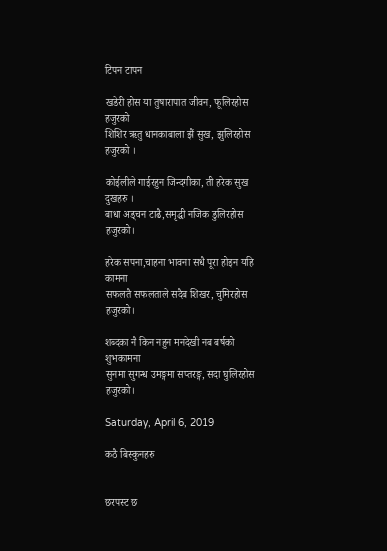टिपन टापन

खडेरी होस या तुषारापात जीवन, फूलिरहोस हजुरको
शिशिर ऋतु धानकाबाला झैं सुख, झुलिरहोस हजुरको ।

कोईलीले गाईरहुन जिन्दगीका, ती हरेक सुख दुखहरु ।
बाधा अड्चन टाढै,समृद्धी नजिक डुलिरहोस हजुरको।

हरेक सपना,चाहना भावना सधै पूरा होइन यहि कामना
सफलतै सफलताले सदैब शिखर, चुमिरहोस हजुरको।

शब्दका नै किन नहुन मनदेखी नब बर्षको शुभकामना
सुनमा सुगन्ध उमङ्गमा सप्तरङ्ग, सदा घुलिरहोस हजुरको।

Saturday, April 6, 2019

कठै बिस्कुनहरु


छरपस्ट छ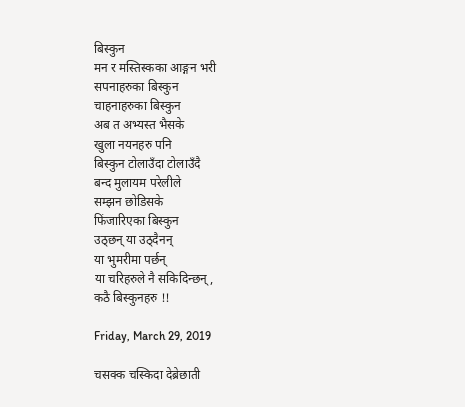बिस्कुन
मन र मस्तिस्कका आङ्गन भरी
सपनाहरुका बिस्कुन
चाहनाहरुका बिस्कुन
अब त अभ्यस्त भैसके
खुला नयनहरु पनि
बिस्कुन टोलाउँदा टोलाउँदै
बन्द मुलायम परेलीले
सम्झन छोडिसके
फिंजारिएका बिस्कुन
उठ्छन् या उठ्दैनन्
या भुमरीमा पर्छन्
या चरिहरुले नै सकिदिन्छन्,
कठै बिस्कुनहरु !!

Friday, March 29, 2019

चसक्क चस्किदा देब्रेछाती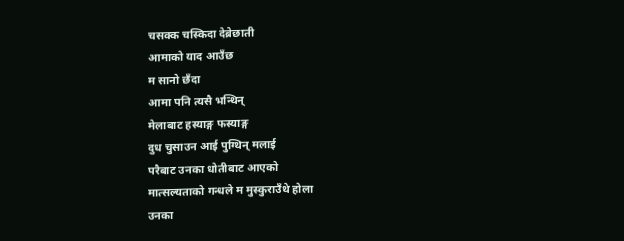चसक्क चस्किदा देब्रेछाती
आमाको याद आउँछ
म सानो छँदा
आमा पनि त्यसै भन्थिन्
मेलाबाट हस्याङ्ग फस्याङ्ग
दुध चुसाउन आई पुग्थिन् मलाई
परैबाट उनका धोतीबाट आएको
मात्सल्यताको गन्धले म मुस्कुराउँथे होला
उनका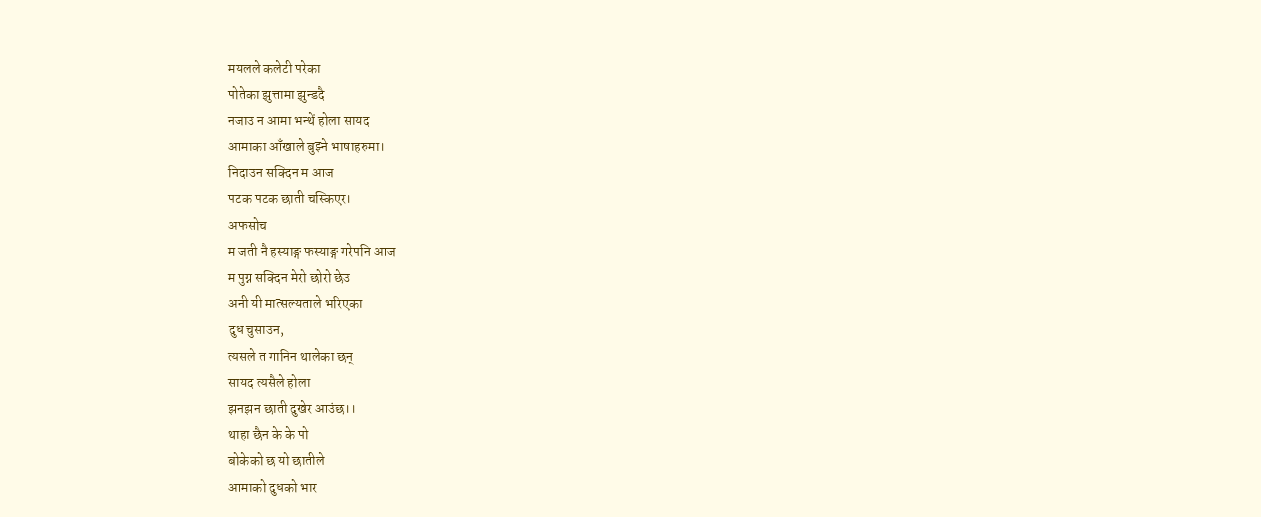मयलले कलेटी परेका
पोतेका झुत्तामा झुन्डदै
नजाउ न आमा भन्थें होला सायद
आमाका आँखाले बुझ्ने भाषाहरुमा।
निदाउन सक्दिन म आज
पटक पटक छाती चस्किएर।
अफसोच
म जती नै हस्याङ्ग फस्याङ्ग गरेपनि आज
म पुग्न सक्दिन मेरो छोरो छेउ
अनी यी मात्सल्यताले भरिएका
दुध चुसाउन,
त्यसले त गानिन थालेका छन्
सायद त्यसैले होला
झनझन छाती दुखेर आउंछ।।
थाहा छैन के के पो
बोकेको छ यो छातीले
आमाको दुधको भार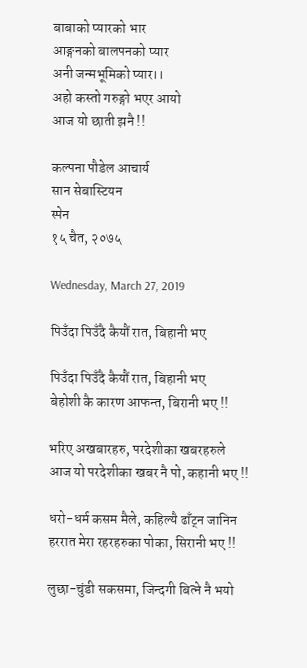बाबाको प्यारको भार
आङ्गनको बालपनको प्यार
अनी जन्मभूमिको प्यार।।
अहो कस्तो गरुङ्गो भएर आयो
आज यो छाती झनै !!

कल्पना पौडेल आचार्य
सान सेबास्टियन
स्पेन
१५ चैत, २०७५

Wednesday, March 27, 2019

पिउँदा पिउँदै कैयौं रात, बिहानी भए

पिउँदा पिउँदै कैयौं रात, बिहानी भए
बेहोशी कै कारण आफन्त, बिरानी भए !!

भरिए अखबारहरु, परदेशीका खबरहरुले
आज यो परदेशीका खबर नै पो, कहानी भए !!

धरो-धर्म कसम मैले, कहिल्यै ढाँट्न जानिन
हररात मेरा रहरहरुका पोका, सिरानी भए !!

लुछा-चुंडी सकसमा, जिन्दगी बित्ने नै भयो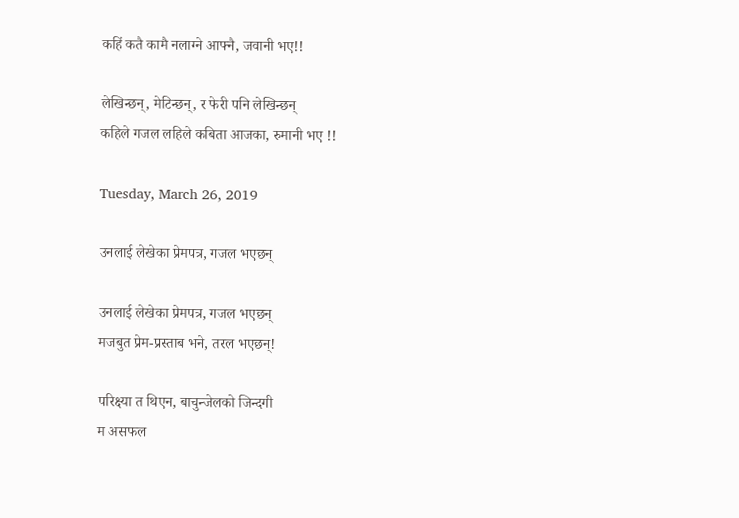कहिं कतै कामै नलाग्ने आफ्नै, जवानी भए!!

लेखिन्छन्, मेटिन्छन्, र फेरी पनि लेखिन्छन्
कहिले गजल लहिले कबिता आजका, रुमानी भए !!

Tuesday, March 26, 2019

उनलाई लेखेका प्रेमपत्र, गजल भएछन्

उनलाई लेखेका प्रेमपत्र, गजल भएछन्
मजबुत प्रेम-प्रस्ताब भने, तरल भएछन्!

परिक्ष्या त थिएन, बाचुन्जेलको जिन्दगी
म असफल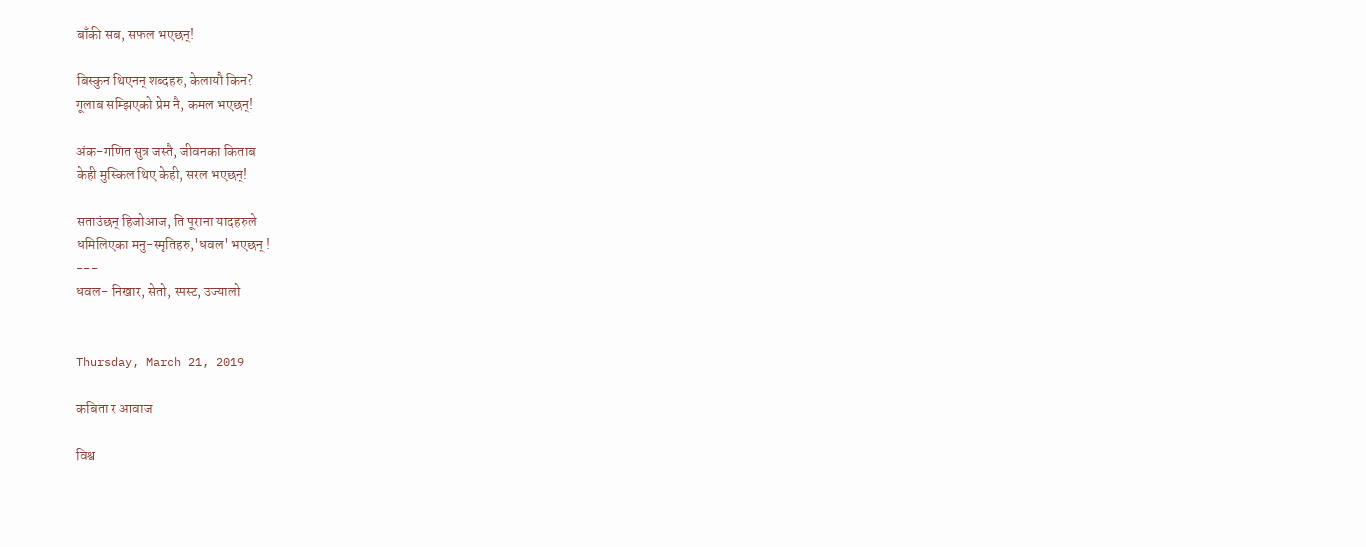बाँकी सब, सफल भएछन्!

बिस्कुन थिएनन् शब्दहरु, केलायौ किन?
गूलाब सम्झिएको प्रेम नै, कमल भएछन्!

अंक-गणित सुत्र जस्तै, जीवनका किताब
केही मुस्किल थिए केही, सरल भएछन्!

सताउंछन् हिजोआज, ति पूराना यादहरुले
धमिलिएका मनु-स्मृतिहरु,'धवल' भएछन् !
---
धवल- निखार, सेतो, स्पस्ट, उज्यालो


Thursday, March 21, 2019

कबिता र आवाज

विश्व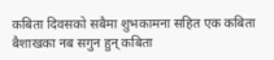कबिता दिवसको सबैमा शुभकामना सहित एक कबिता बैशाखका नब सगुन हुन् कबिता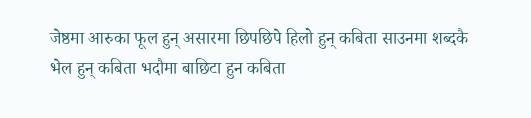जेष्ठमा आरुका फूल हुन् असारमा छिपछिपे हिलो हुन् कबिता साउनमा शब्दकै भेल हुन् कबिता भदौमा बाछिटा हुन कबिता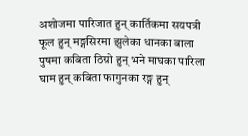अशोजमा पारिजात हुन् कार्तिकमा सयपत्री फूल हुन् मङ्गसिरमा झुलेका धानका बाला पुषमा कबिता ठिग्रो हुन् भने माघका पारिला घाम हुन् कबिता फागुनका रङ्ग हुन्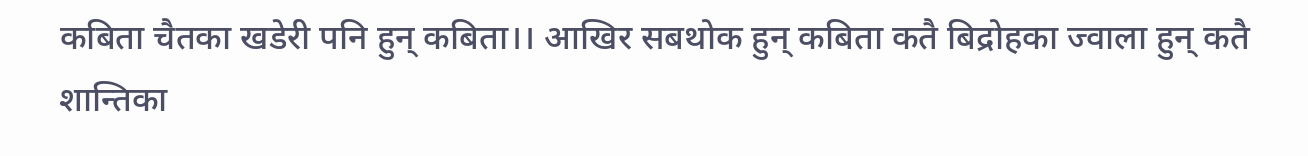कबिता चैतका खडेरी पनि हुन् कबिता।। आखिर सबथोक हुन् कबिता कतै बिद्रोहका ज्वाला हुन् कतै शान्तिका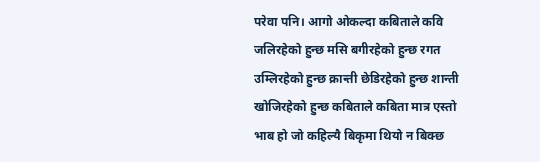परेवा पनि। आगो ओकल्दा कबिताले कवि जलिरहेको हुन्छ मसि बगीरहेको हुन्छ रगत उम्लिरहेको हुन्छ क्रान्ती छेडिरहेको हुन्छ शान्ती खोजिरहेको हुन्छ कबिताले कबिता मात्र एस्तो भाब हो जो कहिल्यै बिकृमा थियो न बिक्छ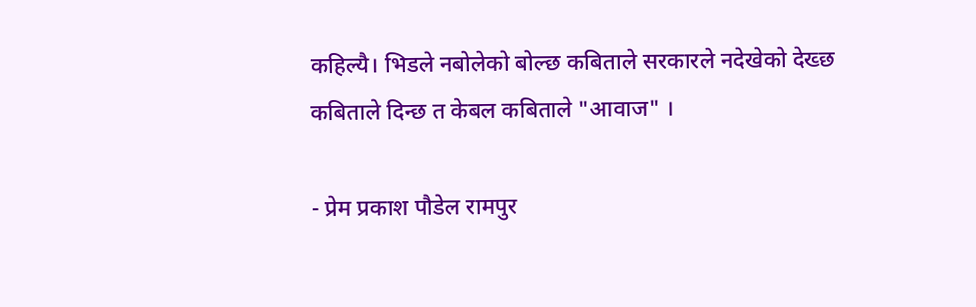कहिल्यै। भिडले नबोलेको बोल्छ कबिताले सरकारले नदेखेको देख्छ कबिताले दिन्छ त केबल कबिताले "आवाज" ।

- प्रेम प्रकाश पौडेल रामपुर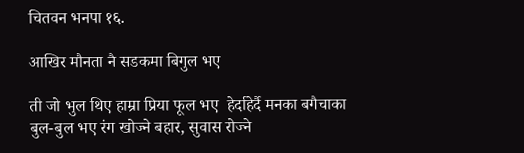चितवन भनपा १६.

आखिर मौनता नै सडकमा बिगुल भए

ती जो भुल थिए हाम्रा प्रिया फूल भए  हेर्दाहेर्दै मनका बगैचाका बुल-बुल भए रंग खोज्ने बहार, सुवास रोज्ने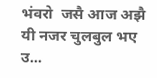भंवरो  जसै आज अझै यी नजर चुलबुल भए  उ...